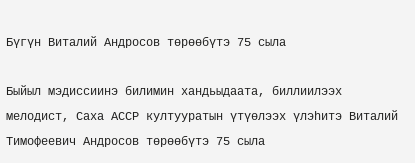Бүгүн Виталий Андросов төрөөбүтэ 75 сыла

Быйыл мэдиссиинэ билимин хандьыдаата, биллиилээх мелодист, Саха АССР култууратын үтүөлээх үлэһитэ Виталий Тимофеевич Андросов төрөөбүтэ 75 сыла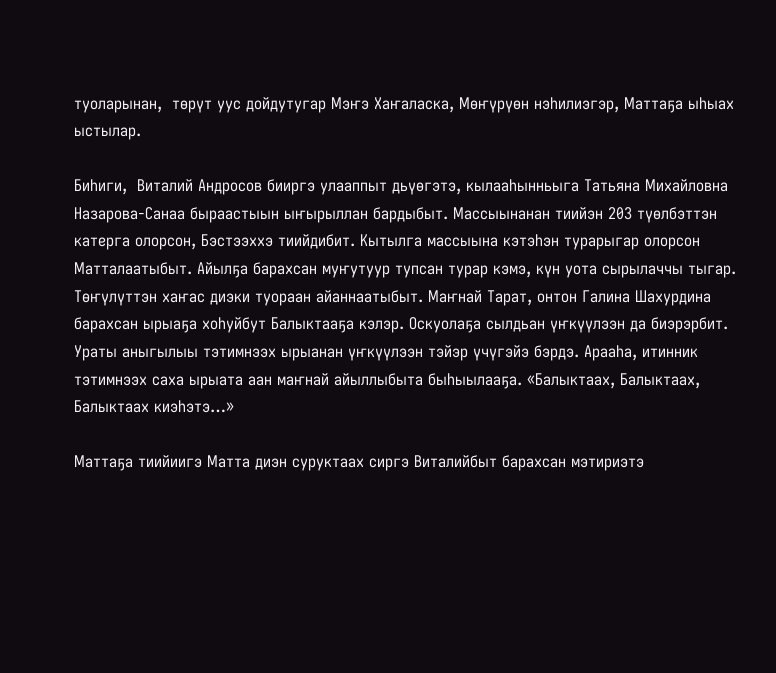туоларынан,  төрүт уус дойдутугар Мэҥэ Хаҥаласка, Мөҥүрүөн нэһилиэгэр, Маттаҕа ыһыах ыстылар.

Биһиги,  Виталий Андросов бииргэ улааппыт дьүөгэтэ, кылааһынньыга Татьяна Михайловна Назарова-Санаа быраастыын ыҥырыллан бардыбыт. Массыынанан тиийэн 203 түөлбэттэн катерга олорсон, Бэстээххэ тиийдибит. Кытылга массыына кэтэһэн турарыгар олорсон Матталаатыбыт. Айылҕа барахсан муҥутуур тупсан турар кэмэ, күн уота сырылаччы тыгар. Төҥүлүттэн хаҥас диэки туораан айаннаатыбыт. Маҥнай Тарат, онтон Галина Шахурдина барахсан ырыаҕа хоһуйбут Балыктааҕа кэлэр. Оскуолаҕа сылдьан үҥкүүлээн да биэрэрбит. Ураты аныгылыы тэтимнээх ырыанан үҥкүүлээн тэйэр үчүгэйэ бэрдэ. Арааһа, итинник тэтимнээх саха ырыата аан маҥнай айыллыбыта быһыылааҕа. «Балыктаах, Балыктаах, Балыктаах киэһэтэ…»

Маттаҕа тиийиигэ Матта диэн суруктаах сиргэ Виталийбыт барахсан мэтириэтэ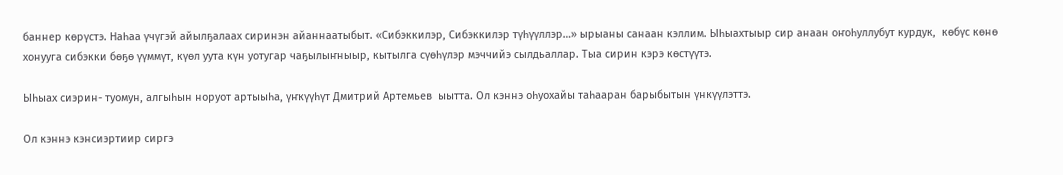баннер көрүстэ. Наһаа үчүгэй айылҕалаах сиринэн айаннаатыбыт. «Сибэккилэр, Сибэккилэр түһүүллэр…» ырыаны санаан кэллим. Ыһыахтыыр сир анаан оҥоһуллубут курдук,  көбүс көнө хонууга сибэкки бөҕө үүммүт, күөл уута күн уотугар чаҕылыҥныыр, кытылга сүөһүлэр мэччийэ сылдьаллар. Тыа сирин кэрэ көстүүтэ.

Ыһыах сиэрин- туомун, алгыһын норуот артыыһа, үҥкүүһүт Дмитрий Артемьев  ыытта. Ол кэннэ оһуохайы таһааран барыбытын үнкүүлэттэ.

Ол кэннэ кэнсиэртиир сиргэ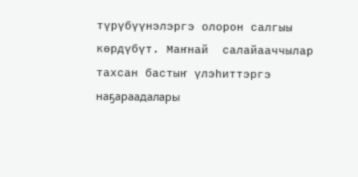түрүбүүнэлэргэ олорон салгыы көрдүбүт. Маҥнай  салайааччылар тахсан бастыҥ үлэһиттэргэ наҕараадалары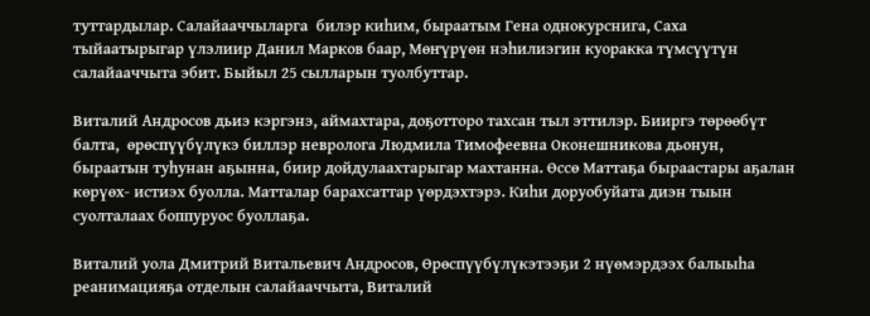туттардылар. Салайааччыларга  билэр киһим, быраатым Гена однокурснига, Саха тыйаатырыгар үлэлиир Данил Марков баар, Мөҥүрүөн нэһилиэгин куоракка түмсүүтүн салайааччыта эбит. Быйыл 25 сылларын туолбуттар.

Виталий Андросов дьиэ кэргэнэ, аймахтара, доҕотторо тахсан тыл эттилэр. Бииргэ төрөөбүт балта,  өрөспүүбүлүкэ биллэр невролога Людмила Тимофеевна Оконешникова дьонун, быраатын туһунан аҕынна, биир дойдулаахтарыгар махтанна. Өссө Маттаҕа быраастары аҕалан көрүөх- истиэх буолла. Матталар барахсаттар үөрдэхтэрэ. Киһи доруобуйата диэн тыын суолталаах боппуруос буоллаҕа.

Виталий уола Дмитрий Витальевич Андросов, Өрөспүүбүлүкэтээҕи 2 нүөмэрдээх балыыһа реанимацияҕа отделын салайааччыта, Виталий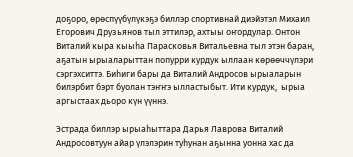доҕоро, өрөспүүбүлүкэҕэ биллэр спортивнай диэйэтэл Михаил Егорович Друзьянов тыл эттилэр, ахтыы оҥордулар. Онтон Виталий кыра кыыһа Парасковья Витальевна тыл этэн баран,  аҕатын ырыаларыттан попурри курдук ыллаан көрөөччүлэри сэргэхситтэ. Биһиги бары да Виталий Андросов ырыаларын билэрбит бэрт буолан тэҥҥэ ылластыбыт. Ити курдук,  ырыа аргыстаах дьоро күн үүннэ.

Эстрада биллэр ырыаһыттара Дарья Лаврова Виталий Андросовтуун айар үлэлэрин туһунан аҕынна уонна хас да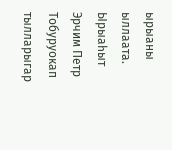ырыаны ыллаата. Ырыаһыт Эрчим Петр Тобуруокап тылларыгар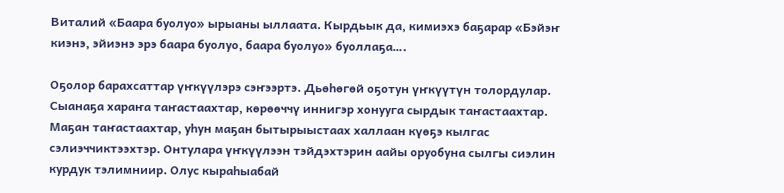Виталий «Баара буолуо» ырыаны ыллаата. Кырдьык да, кимиэхэ баҕарар «Бэйэҥ киэнэ, эйиэнэ эрэ баара буолуо, баара буолуо» буоллаҕа….

Оҕолор барахсаттар үҥкүүлэрэ сэҥээртэ. Дьөһөгөй оҕотун үҥкүүтүн толордулар. Сыанаҕа хараҥа таҥастаахтар, көрөөччү иннигэр хонууга сырдык таҥастаахтар. Маҕан таҥастаахтар, уһун маҕан бытырыыстаах халлаан күөҕэ кылгас сэлиэччиктээхтэр. Онтулара үҥкүүлээн тэйдэхтэрин аайы оруобуна сылгы сиэлин курдук тэлимниир. Олус кыраһыабай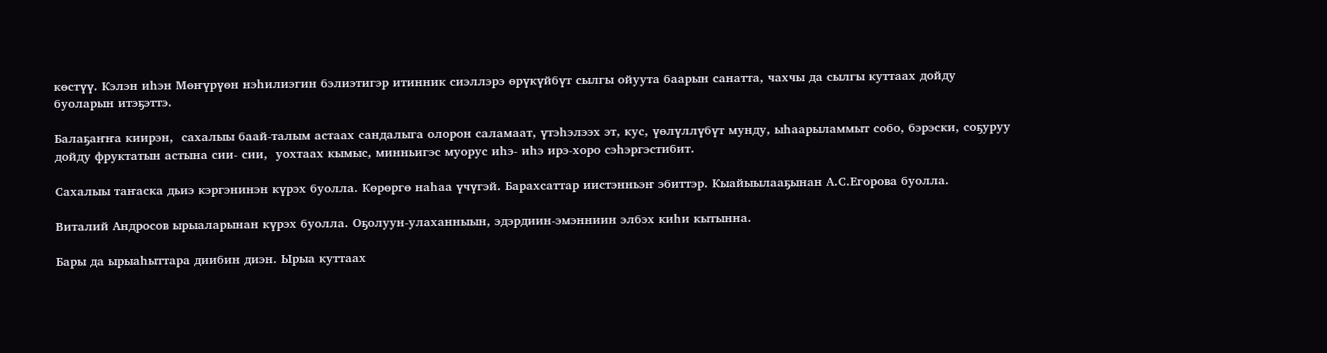көстүү. Кэлэн иһэн Мөҥүрүөн нэһилиэгин бэлиэтигэр итинник сиэллэрэ өрүкүйбүт сылгы ойуута баарын санатта, чахчы да сылгы куттаах дойду буоларын итэҕэттэ.

Балаҕаҥҥа киирэн,  сахалыы баай-талым астаах сандалыга олорон саламаат, үтэһэлээх эт, кус, үөлүллүбүт мунду, ыһаарыламмыт собо, бэрэски, соҕуруу дойду фруктатын астына сии- сии,  уохтаах кымыс, минньигэс муорус иһэ- иһэ ирэ-хоро сэһэргэстибит.

Сахалыы таҥаска дьиэ кэргэнинэн күрэх буолла. Көрөргө наһаа үчүгэй. Барахсаттар иистэнньэҥ эбиттэр. Кыайыылааҕынан А.С.Егорова буолла.

Виталий Андросов ырыаларынан күрэх буолла. Оҕолуун-улаханныын, эдэрдиин-эмэнниин элбэх киһи кытынна.

Бары да ырыаһыттара диибин диэн. Ырыа куттаах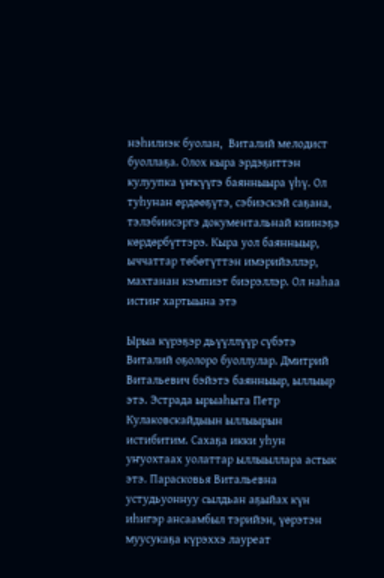нэһилиэк буолан,  Виталий мелодист буоллаҕа. Олох кыра эрдэҕиттэн кулуупка үҥкүүгэ баянныыра үһү. Ол туһунан өрдөөҕүтэ, сэбиэскэй саҕана, тэлэбиисэргэ документальнай киинэҕэ көрдөрбүттэрэ. Кыра уол баянныыр, ыччаттар төбөтүттэн имэрийэллэр, махтанан кэмпиэт биэрэллэр. Ол наһаа истиҥ хартыына этэ

Ырыа күрэҕэр дьүүллүүр сүбэтэ Виталий оҕолоро буоллулар. Дмитрий Витальевич бэйэтэ баянныыр, ыллыыр этэ. Эстрада ырыаһыта Петр Кулаковскайдыын ыллыырын истибитим. Сахаҕа икки уһун уҥуохтаах уолаттар ыллыыллара астык этэ. Парасковья Витальевна устудьуоннуу сылдьан аҕыйах күн иһигэр ансаамбыл тэрийэн, үөрэтэн муусукаҕа күрэххэ лауреат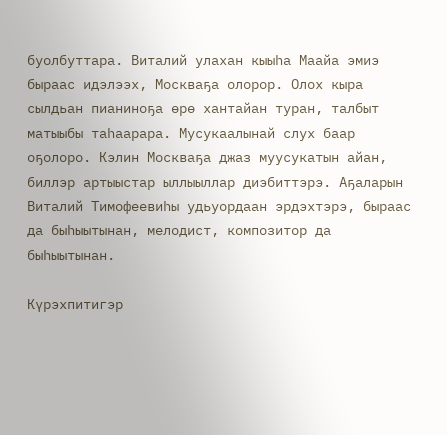буолбуттара. Виталий улахан кыыһа Маайа эмиэ быраас идэлээх, Москваҕа олорор. Олох кыра сылдьан пианиноҕа өрө хантайан туран, талбыт матыыбы таһаарара. Мусукаалынай слух баар оҕолоро. Кэлин Москваҕа джаз муусукатын айан,  биллэр артыыстар ыллыыллар диэбиттэрэ. Аҕаларын Виталий Тимофеевиһы удьуордаан эрдэхтэрэ, быраас да быһыытынан, мелодист, композитор да быһыытынан.

Күрэхпитигэр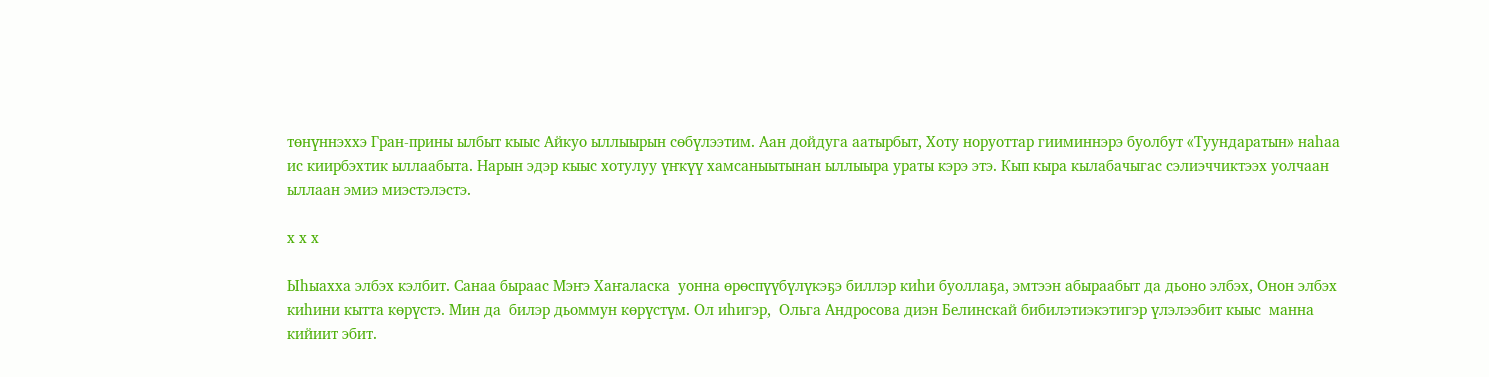төнүннэххэ Гран-прины ылбыт кыыс Айкуо ыллыырын сөбүлээтим. Аан дойдуга аатырбыт, Хоту норуоттар гииминнэрэ буолбут «Туундаратын» наһаа ис киирбэхтик ыллаабыта. Нарын эдэр кыыс хотулуу үҥкүү хамсаныытынан ыллыыра ураты кэрэ этэ. Кып кыра кылабачыгас сэлиэччиктээх уолчаан ыллаан эмиэ миэстэлэстэ.

х х х

Ыһыахха элбэх кэлбит. Санаа быраас Мэҥэ Хаҥаласка  уонна өрөспүүбүлүкэҕэ биллэр киһи буоллаҕа, эмтээн абыраабыт да дьоно элбэх, Онон элбэх киһини кытта көрүстэ. Мин да  билэр дьоммун көрүстүм. Ол иһигэр,  Ольга Андросова диэн Белинскай бибилэтиэкэтигэр үлэлээбит кыыс  манна кийиит эбит.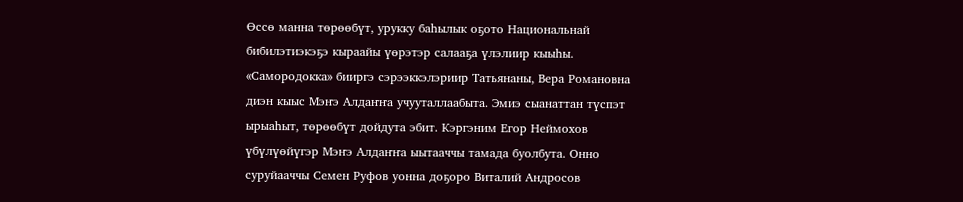Өссө манна төрөөбүт, урукку баһылык оҕото Национальнай бибилэтиэкэҕэ кыраайы үөрэтэр салааҕа үлэлиир кыыһы. «Самородокка» бииргэ сэрээккэлэриир Татьянаны, Вера Романовна диэн кыыс Мэҥэ Алдаҥҥа учууталлаабыта. Эмиэ сыанаттан түспэт ырыаһыт, төрөөбүт дойдута эбит. Кэргэним Егор Неймохов үбүлүөйүгэр Мэҥэ Алдаҥҥа ыытааччы тамада буолбута. Онно суруйааччы Семен Руфов уонна доҕоро Виталий Андросов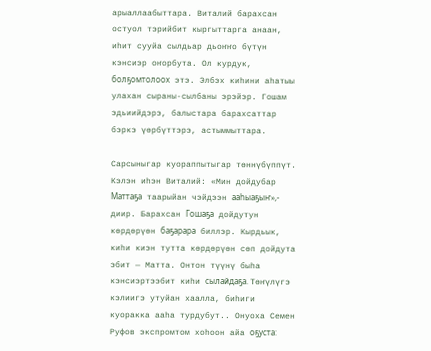арыаллаабыттара. Виталий барахсан остуол тэрийбит кыргыттарга анаан, иһит сууйа сылдьар дьоҥҥо бүтүн кэнсиэр оҥорбута. Ол курдук,  болҕомтолоох этэ. Элбэх киһини аһатыы улахан сыраны-сылбаны эрэйэр. Гошам эдьиийдэрэ, балыстара барахсаттар бэркэ үөрбүттэрэ, астыммыттара.

Сарсыныгар куораппытыгар төннүбүппүт. Кэлэн иһэн Виталий: «Мин дойдубар Маттаҕа таарыйан чэйдээн ааһыаҕыҥ»,- диир. Барахсан Гошаҕа дойдутун көрдөрүөн баҕарара биллэр. Кырдьык, киһи киэн тутта көрдөрүөн сөп дойдута эбит — Матта. Онтон түүнү быһа кэнсиэртээбит киһи сылайдаҕа. Төҥүлүгэ кэлиигэ утуйан хаалла, биһиги куоракка ааһа турдубут.. Онуоха Семен Руфов экспромтом хоһоон айа оҕуста: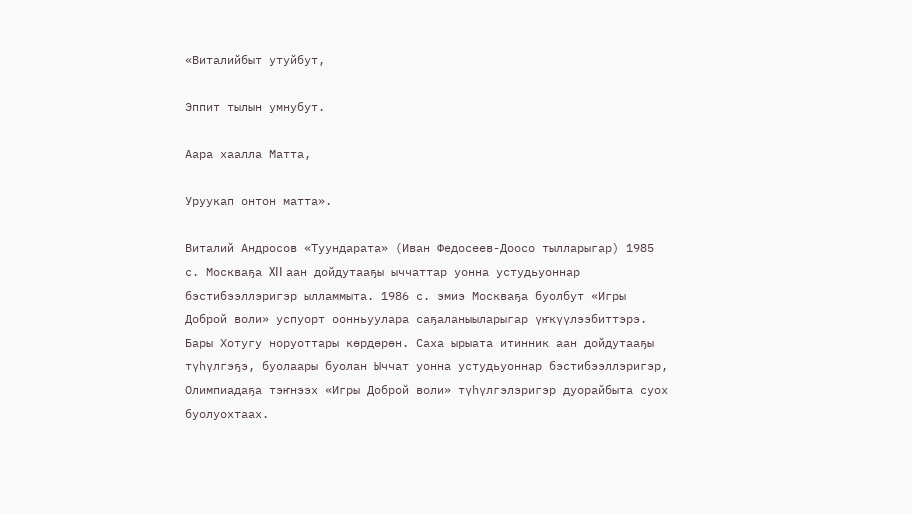«Виталийбыт утуйбут,

Эппит тылын умнубут.

Аара хаалла Матта,

Уруукап онтон матта».

Виталий Андросов «Туундарата» (Иван Федосеев-Доосо тылларыгар) 1985 с. Москваҕа XII аан дойдутааҕы ыччаттар уонна устудьуоннар бэстибээллэригэр ылламмыта. 1986 с. эмиэ Москваҕа буолбут «Игры Доброй воли» успуорт оонньуулара саҕаланыыларыгар үҥкүүлээбиттэрэ. Бары Хотугу норуоттары көрдөрөн. Саха ырыата итинник аан дойдутааҕы түһүлгэҕэ, буолаары буолан Ыччат уонна устудьуоннар бэстибээллэригэр, Олимпиадаҕа тэҥнээх «Игры Доброй воли» түһүлгэлэригэр дуорайбыта суох буолуохтаах.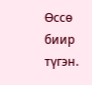Өссө биир түгэн.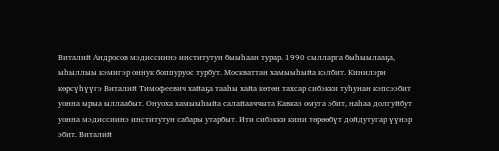Виталий Андросов мэдиссиинэ институтун быыһаан турар. 1990 сылларга быһыылааҕа, ыһыллыы кэмигэр оннук боппуруос турбут. Москваттан хамыыһыйа кэлбит. Кинилэри көрсүһүүгэ Виталий Тимофеевич хайаҕа тааһы хайа көтөн тахсар сибэкки туһунан кэпсээбит уонна ырыа ыллаабыт. Онуоха хамыыһыйа салайааччыта Кавказ омуга эбит, наһаа долгуйбут уонна мэдиссиинэ институтун сабары утарбыт. Ити сибэкки кини төрөөбүт дойдутугар үүнэр эбит. Виталий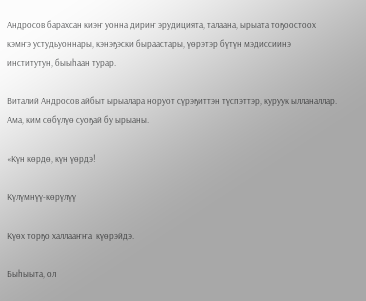Андросов барахсан киэҥ уонна дириҥ эрудицията, талаана, ырыата тоҕоостоох кэмҥэ устудьуоннары, кэнэҕэски быраастары, үөрэтэр бүтүн мэдиссиинэ институтун, быыһаан турар.

Виталий Андросов айбыт ырыалара норуот сүрэҕиттэн түспэттэр, куруук ылланаллар. Ама, ким сөбүлүө суоҕай бу ырыаны.

«Күн көрдө, күн үөрдэ!

Күлүмнүү-көрүлүү

Күөх торҕо халлааҥҥа  күөрэйдэ.

Быһыыта, ол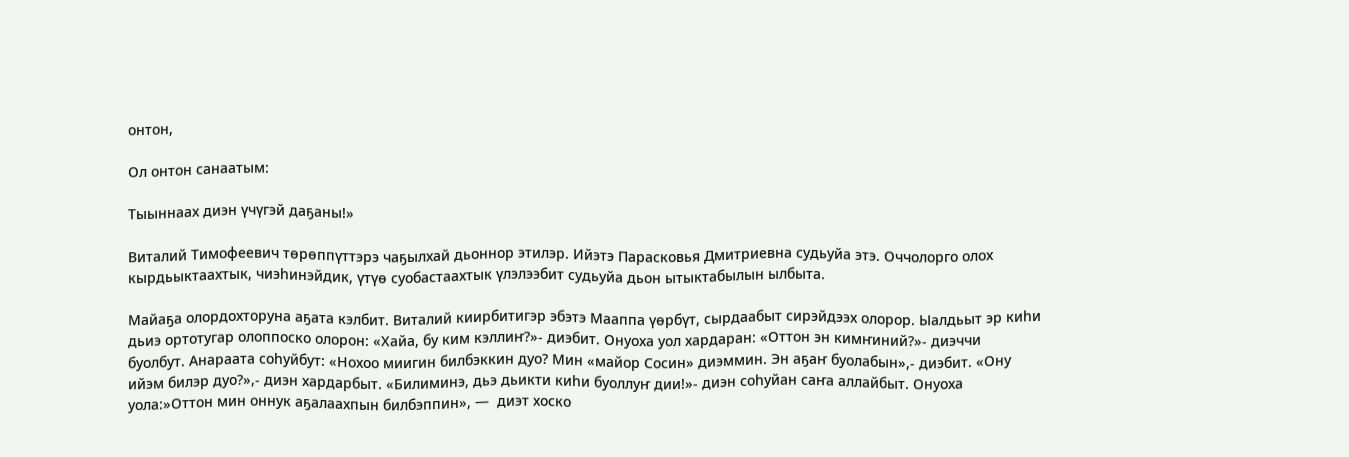онтон,

Ол онтон санаатым:

Тыыннаах диэн үчүгэй даҕаны!»

Виталий Тимофеевич төрөппүттэрэ чаҕылхай дьоннор этилэр. Ийэтэ Парасковья Дмитриевна судьуйа этэ. Оччолорго олох кырдьыктаахтык, чиэһинэйдик, үтүө суобастаахтык үлэлээбит судьуйа дьон ытыктабылын ылбыта.

Майаҕа олордохторуна аҕата кэлбит. Виталий киирбитигэр эбэтэ Мааппа үөрбүт, сырдаабыт сирэйдээх олорор. Ыалдьыт эр киһи дьиэ ортотугар олоппоско олорон: «Хайа, бу ким кэллиҥ?»- диэбит. Онуоха уол хардаран: «Оттон эн кимҥиний?»- диэччи буолбут. Анараата соһуйбут: «Нохоо миигин билбэккин дуо? Мин «майор Сосин» диэммин. Эн аҕаҥ буолабын»,- диэбит. «Ону ийэм билэр дуо?»,- диэн хардарбыт. «Билиминэ, дьэ дьикти киһи буоллуҥ дии!»- диэн соһуйан саҥа аллайбыт. Онуоха уола:»Оттон мин оннук аҕалаахпын билбэппин», —  диэт хоско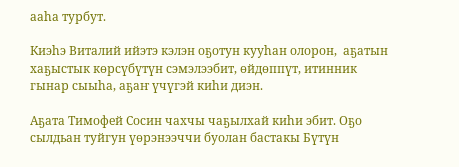ааһа турбут.

Киэһэ Виталий ийэтэ кэлэн оҕотун кууһан олорон,  аҕатын хаҕыстык көрсүбүтүн сэмэлээбит, өйдөппүт, итинник гынар сыыһа, аҕаҥ үчүгэй киһи диэн.

Аҕата Тимофей Сосин чахчы чаҕылхай киһи эбит. Оҕо сылдьан туйгун үөрэнээччи буолан бастакы Бүтүн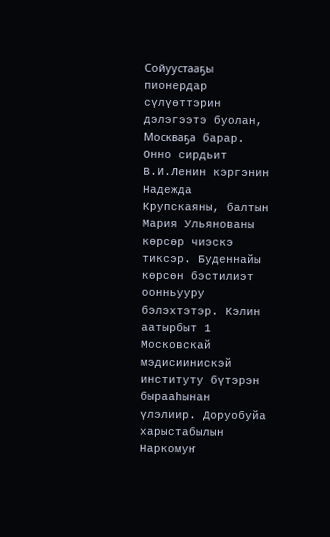Сойуустааҕы пионердар сүлүөттэрин  дэлэгээтэ буолан,  Москваҕа барар. Онно сирдьит В.И.Ленин кэргэнин Надежда Крупскаяны, балтын Мария Ульянованы көрсөр чиэскэ тиксэр. Буденнайы көрсөн бэстилиэт оонньууру бэлэхтэтэр. Кэлин аатырбыт 1 Московскай мэдисиинискэй  институту бүтэрэн бырааһынан үлэлиир. Доруобуйа харыстабылын Наркомуҥ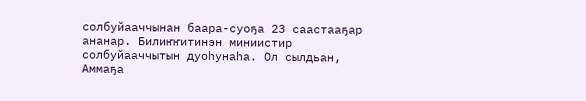солбуйааччынан баара-суоҕа 23 саастааҕар ананар. Билиҥҥитинэн миниистир солбуйааччытын дуоһунаһа. Ол сылдьан,  Аммаҕа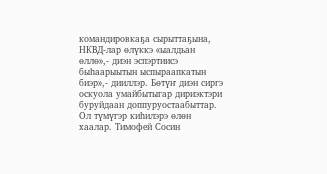командировкаҕа сырыттаҕына,  НКВД-лар өлүккэ «ыалдьан өллө»,- диэн эспэртиисэ быһаарыытын ыспыраапкатын биэр»,- дииллэр. Бөтүҥ диэн сиргэ оскуола умайбытыгар дириэктэри буруйдаан доппуруостаабыттар. Ол түмүгэр киһилэрэ өлөн хаалар. Тимофей Сосин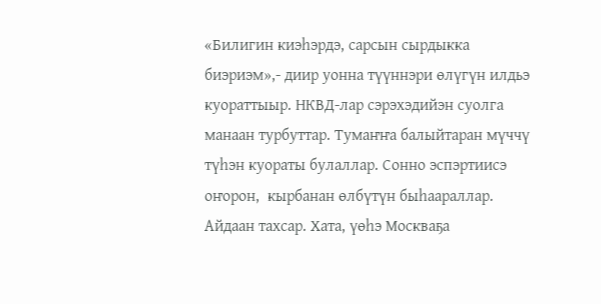«Билигин киэһэрдэ, сарсын сырдыкка биэриэм»,- диир уонна түүннэри өлүгүн илдьэ куораттыыр. НКВД-лар сэрэхэдийэн суолга манаан турбуттар. Тумаҥҥа балыйтаран мүччү түһэн куораты булаллар. Сонно эспэртиисэ оҥорон,  кырбанан өлбүтүн быһаараллар. Айдаан тахсар. Хата, үөһэ Москваҕа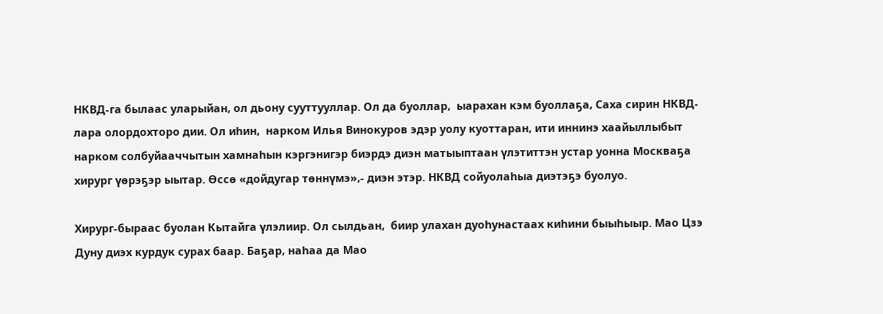НКВД-га былаас уларыйан, ол дьону сууттууллар. Ол да буоллар,  ыарахан кэм буоллаҕа, Саха сирин НКВД- лара олордохторо дии. Ол иһин,  нарком Илья Винокуров эдэр уолу куоттаран, ити иннинэ хаайыллыбыт нарком солбуйааччытын хамнаһын кэргэнигэр биэрдэ диэн матыыптаан үлэтиттэн устар уонна Москваҕа хирург үөрэҕэр ыытар. Өссө «дойдугар төннүмэ»,- диэн этэр. НКВД сойуолаһыа диэтэҕэ буолуо.

Хирург-быраас буолан Кытайга үлэлиир. Ол сылдьан,  биир улахан дуоһунастаах киһини быыһыыр. Мао Цзэ Дуну диэх курдук сурах баар. Баҕар, наһаа да Мао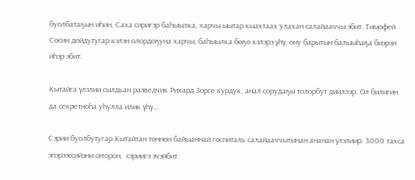буолбатаҕын иһин, Саха сиригэр баһыылка, харчы ыытар кыахтаах улахан салайааччы эбит. Тимофей Сосин дойдутугар кэлэн олордоҕуна харчы, баһыылка бөҕө кэлэрэ үһү, ону барытын балыыһаҕа биэрэн иһэр эбит.

Кытайга үлэлии сылдьан разведчик Рихард Зорге курдук, анал сорудаҕы толорбут дииллэр. Ол билигин да секретноһа уһулла илик үһү…

Сэрии буолбутугар Кытайтан төннөн байыаннай госпиталь салайааччытынан ананан үлэлиир. 3000 тахса эпэрээссийэни оҥорон,  сэриигэ эчэйбит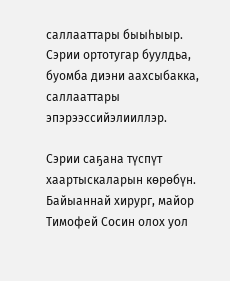саллааттары быыһыыр. Сэрии ортотугар буулдьа, буомба диэни аахсыбакка, саллааттары эпэрээссийэлииллэр.

Сэрии саҕана түспүт хаартыскаларын көрөбүн. Байыаннай хирург, майор Тимофей Сосин олох уол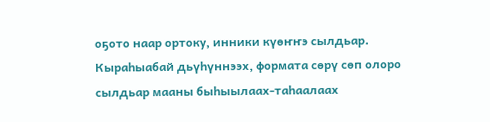оҕото наар ортоку, инники күөҥҥэ сылдьар. Кыраһыабай дьүһүннээх, формата сөрү сөп олоро сылдьар мааны быһыылаах-таһаалаах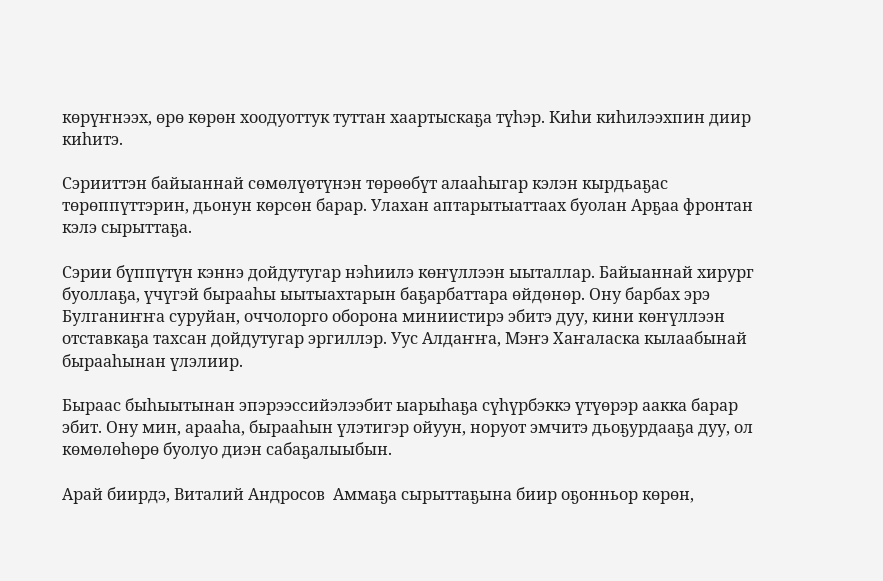көрүҥнээх, өрө көрөн хоодуоттук туттан хаартыскаҕа түһэр. Киһи киһилээхпин диир киһитэ.

Сэрииттэн байыаннай сөмөлүөтүнэн төрөөбүт алааһыгар кэлэн кырдьаҕас төрөппүттэрин, дьонун көрсөн барар. Улахан аптарытыаттаах буолан Арҕаа фронтан кэлэ сырыттаҕа.

Сэрии бүппүтүн кэннэ дойдутугар нэһиилэ көҥүллээн ыыталлар. Байыаннай хирург буоллаҕа, үчүгэй бырааһы ыытыахтарын баҕарбаттара өйдөнөр. Ону барбах эрэ Булганиҥҥа суруйан, оччолорго оборона миниистирэ эбитэ дуу, кини көҥүллээн отставкаҕа тахсан дойдутугар эргиллэр. Уус Алдаҥҥа, Мэҥэ Хаҥаласка кылаабынай бырааһынан үлэлиир.

Быраас быһыытынан эпэрээссийэлээбит ыарыһаҕа сүһүрбэккэ үтүөрэр аакка барар эбит. Ону мин, арааһа, бырааһын үлэтигэр ойуун, норуот эмчитэ дьоҕурдааҕа дуу, ол көмөлөһөрө буолуо диэн сабаҕалыыбын.

Арай биирдэ, Виталий Андросов  Аммаҕа сырыттаҕына биир оҕонньор көрөн,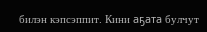билэн кэпсэппит. Кини аҕата булчут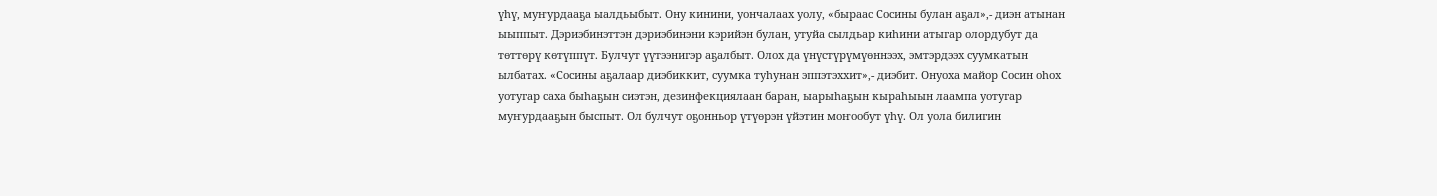үһү, муҥурдааҕа ыалдьыбыт. Ону кинини, уончалаах уолу, «быраас Сосины булан аҕал»,- диэн атынан ыыппыт. Дэриэбинэттэн дэриэбинэни кэрийэн булан, утуйа сылдьар киһини атыгар олордубут да төттөрү көтүппүт. Булчут үүтээнигэр аҕалбыт. Олох да үнүстүрүмүөннээх, эмтэрдээх суумкатын ылбатах. «Сосины аҕалаар диэбиккит, суумка туһунан эппэтэххит»,- диэбит. Онуоха майор Сосин оһох уотугар саха быһаҕын сиэтэн, дезинфекциялаан баран, ыарыһаҕын кыраһыын лаампа уотугар муҥурдааҕын быспыт. Ол булчут оҕонньор үтүөрэн үйэтин моҥообут үһү. Ол уола билигин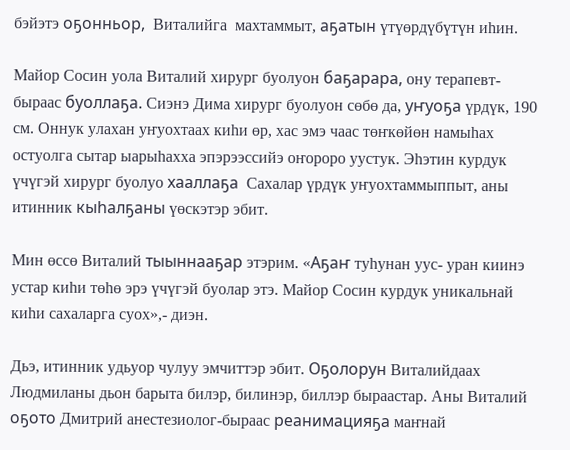бэйэтэ оҕонньор,  Виталийга  махтаммыт, аҕатын үтүөрдүбүтүн иһин.

Майор Сосин уола Виталий хирург буолуон баҕарара, ону терапевт-быраас буоллаҕа. Сиэнэ Дима хирург буолуон сөбө да, уҥуоҕа үрдүк, 190 см. Оннук улахан уҥуохтаах киһи өр, хас эмэ чаас төҥкөйөн намыһах остуолга сытар ыарыһахха эпэрээссийэ оҥороро уустук. Эһэтин курдук үчүгэй хирург буолуо хааллаҕа  Сахалар үрдүк уҥуохтаммыппыт, аны итинник кыһалҕаны үөскэтэр эбит.

Мин өссө Виталий тыыннааҕар этэрим. «Аҕаҥ туһунан уус- уран киинэ устар киһи төһө эрэ үчүгэй буолар этэ. Майор Сосин курдук уникальнай киһи сахаларга суох»,- диэн.

Дьэ, итинник удьуор чулуу эмчиттэр эбит. Оҕолорун Виталийдаах Людмиланы дьон барыта билэр, билинэр, биллэр быраастар. Аны Виталий оҕото Дмитрий анестезиолог-быраас реанимацияҕа маҥнай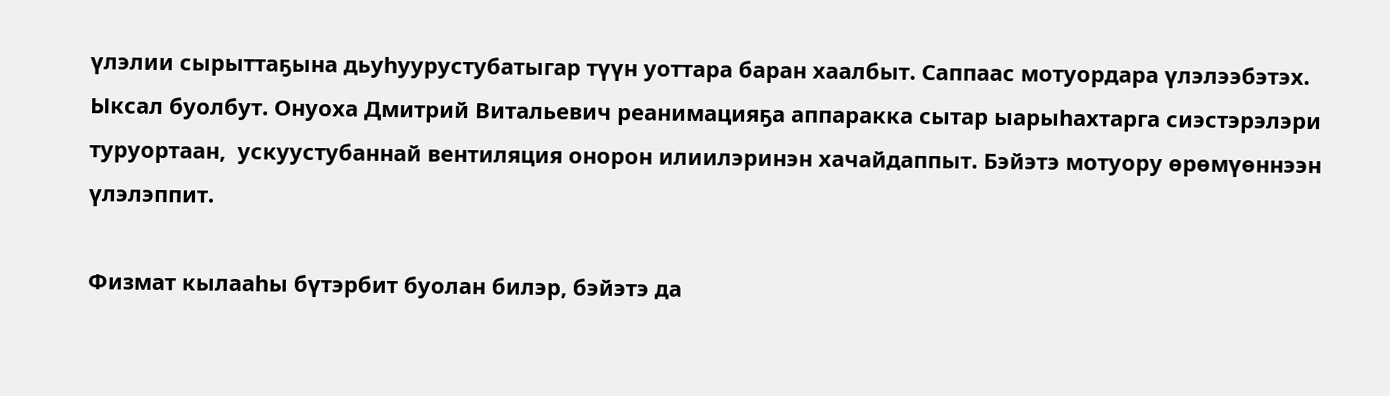үлэлии сырыттаҕына дьуһуурустубатыгар түүн уоттара баран хаалбыт. Саппаас мотуордара үлэлээбэтэх. Ыксал буолбут. Онуоха Дмитрий Витальевич реанимацияҕа аппаракка сытар ыарыһахтарга сиэстэрэлэри туруортаан,  ускуустубаннай вентиляция онорон илиилэринэн хачайдаппыт. Бэйэтэ мотуору өрөмүөннээн үлэлэппит.

Физмат кылааһы бүтэрбит буолан билэр, бэйэтэ да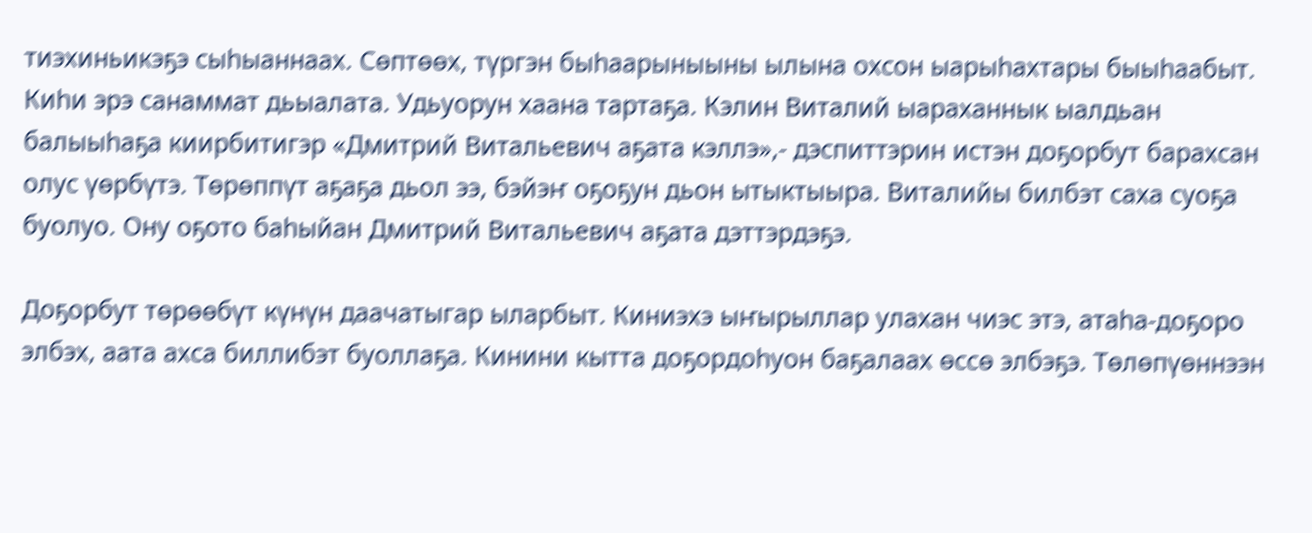тиэхиньикэҕэ сыһыаннаах. Сөптөөх, түргэн быһаарыныыны ылына охсон ыарыһахтары быыһаабыт. Киһи эрэ санаммат дьыалата. Удьуорун хаана тартаҕа. Кэлин Виталий ыараханнык ыалдьан балыыһаҕа киирбитигэр «Дмитрий Витальевич аҕата кэллэ»,- дэспиттэрин истэн доҕорбут барахсан олус үөрбүтэ. Төрөппүт аҕаҕа дьол ээ, бэйэҥ оҕоҕун дьон ытыктыыра. Виталийы билбэт саха суоҕа буолуо. Ону оҕото баһыйан Дмитрий Витальевич аҕата дэттэрдэҕэ.

Доҕорбут төрөөбүт күнүн даачатыгар ыларбыт. Киниэхэ ыҥырыллар улахан чиэс этэ, атаһа-доҕоро элбэх, аата ахса биллибэт буоллаҕа. Кинини кытта доҕордоһуон баҕалаах өссө элбэҕэ. Төлөпүөннээн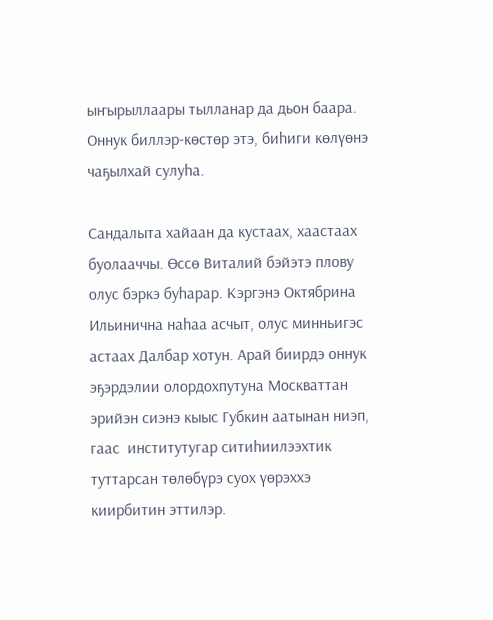ыҥырыллаары тылланар да дьон баара. Оннук биллэр-көстөр этэ, биһиги көлүөнэ чаҕылхай сулуһа.

Сандалыта хайаан да кустаах, хаастаах буолааччы. Өссө Виталий бэйэтэ плову олус бэркэ буһарар. Кэргэнэ Октябрина Ильинична наһаа асчыт, олус минньигэс астаах Далбар хотун. Арай биирдэ оннук эҕэрдэлии олордохпутуна Москваттан эрийэн сиэнэ кыыс Губкин аатынан ниэп, гаас  институтугар ситиһиилээхтик туттарсан төлөбүрэ суох үөрэххэ киирбитин эттилэр.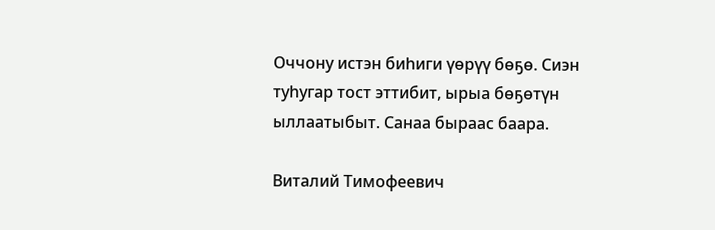Оччону истэн биһиги үөрүү бөҕө. Сиэн туһугар тост эттибит, ырыа бөҕөтүн ыллаатыбыт. Санаа быраас баара.

Виталий Тимофеевич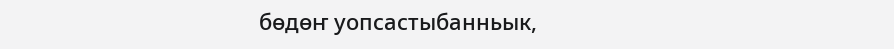бөдөҥ уопсастыбанньык,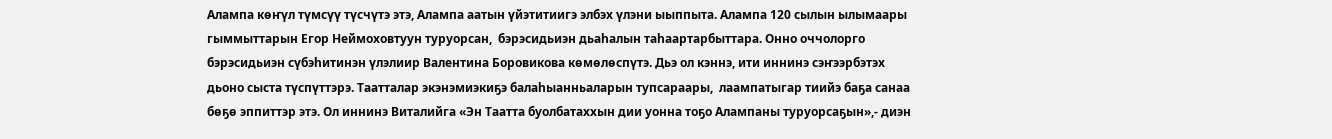Алампа көҥүл түмсүү түсчүтэ этэ, Алампа аатын үйэтитиигэ элбэх үлэни ыыппыта. Алампа 120 сылын ылымаары гыммыттарын Егор Неймоховтуун туруорсан,  бэрэсидьиэн дьаһалын таһаартарбыттара. Онно оччолорго бэрэсидьиэн сүбэһитинэн үлэлиир Валентина Боровикова көмөлөспүтэ. Дьэ ол кэннэ, ити иннинэ сэҥээрбэтэх дьоно сыста түспүттэрэ. Таатталар экэнэмиэкиҕэ балаһыанньаларын тупсараары,  лаампатыгар тиийэ баҕа санаа бөҕө эппиттэр этэ. Ол иннинэ Виталийга «Эн Таатта буолбатаххын дии уонна тоҕо Алампаны туруорсаҕын»,- диэн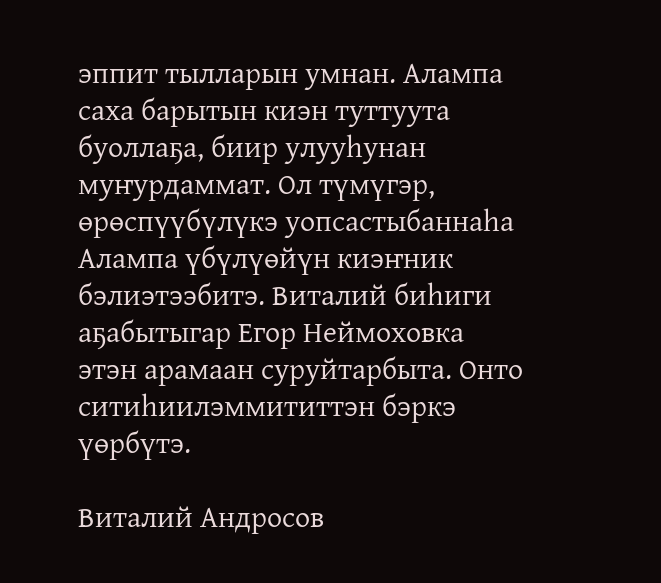эппит тылларын умнан. Алампа саха барытын киэн туттуута буоллаҕа, биир улууһунан муҥурдаммат. Ол түмүгэр, өрөспүүбүлүкэ уопсастыбаннаһа  Алампа үбүлүөйүн киэҥник бэлиэтээбитэ. Виталий биһиги аҕабытыгар Егор Неймоховка этэн арамаан суруйтарбыта. Онто ситиһиилэммититтэн бэркэ үөрбүтэ.

Виталий Андросов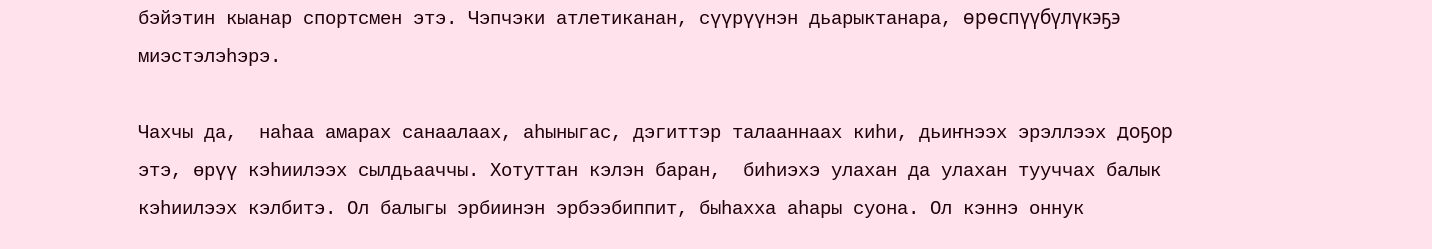бэйэтин кыанар спортсмен этэ. Чэпчэки атлетиканан, сүүрүүнэн дьарыктанара, өрөспүүбүлүкэҕэ миэстэлэһэрэ.

Чахчы да,  наһаа амарах санаалаах, аһыныгас, дэгиттэр талааннаах киһи, дьиҥнээх эрэллээх доҕор этэ, өрүү кэһиилээх сылдьааччы. Хотуттан кэлэн баран,  биһиэхэ улахан да улахан тууччах балык кэһиилээх кэлбитэ. Ол балыгы эрбиинэн эрбээбиппит, быһахха аһары суона. Ол кэннэ оннук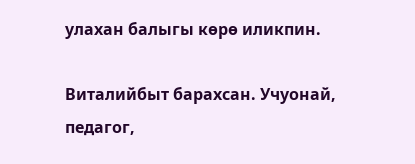улахан балыгы көрө иликпин.

Виталийбыт барахсан. Учуонай, педагог,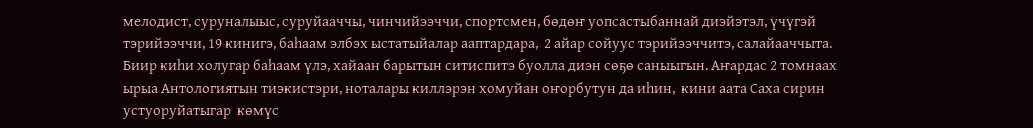мелодист, суруналыыс, суруйааччы, чинчийээччи, спортсмен, бөдөҥ уопсастыбаннай диэйэтэл, үчүгэй тэрийээччи, 19 кинигэ, баһаам элбэх ыстатыйалар ааптардара,  2 айар сойуус тэрийээччитэ, салайааччыта. Биир киһи холугар баһаам үлэ, хайаан барытын ситиспитэ буолла диэн сөҕө саныыгын. Аҥардас 2 томнаах ырыа Антологиятын тиэкистэри, ноталары киллэрэн хомуйан оҥорбутун да иһин,  кини аата Саха сирин устуоруйатыгар  көмүс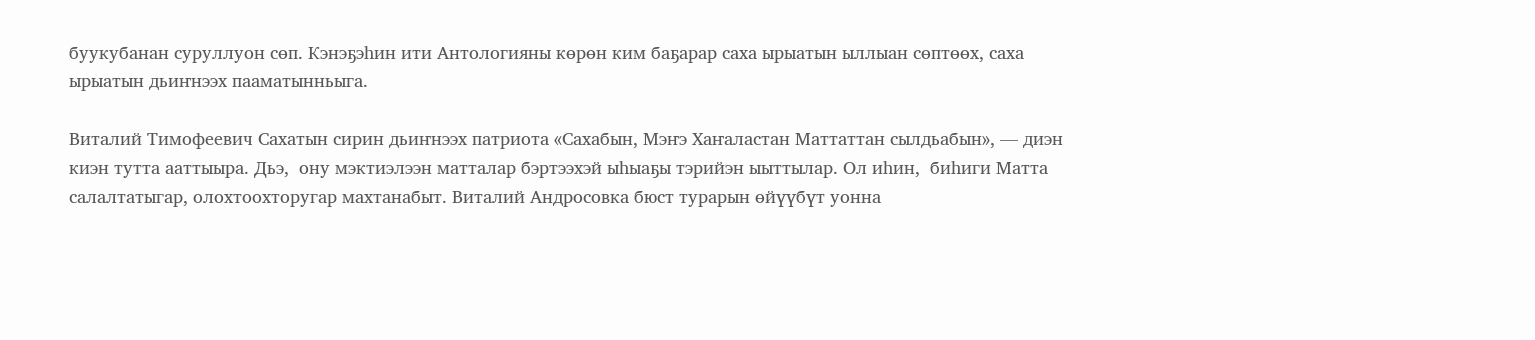буукубанан суруллуон сөп. Кэнэҕэһин ити Антологияны көрөн ким баҕарар саха ырыатын ыллыан сөптөөх, саха ырыатын дьиҥнээх пааматынньыга.

Виталий Тимофеевич Сахатын сирин дьиҥнээх патриота «Сахабын, Мэҥэ Хаҥаластан Маттаттан сылдьабын», — диэн киэн тутта ааттыыра. Дьэ,  ону мэктиэлээн матталар бэртээхэй ыһыаҕы тэрийэн ыыттылар. Ол иһин,  биһиги Матта салалтатыгар, олохтоохторугар махтанабыт. Виталий Андросовка бюст турарын өйүүбүт уонна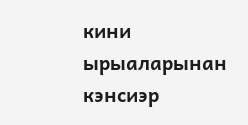кини ырыаларынан кэнсиэр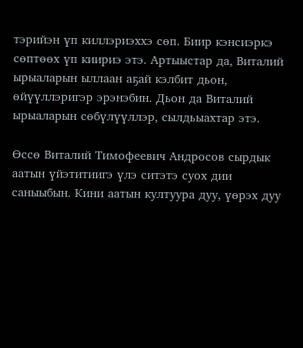тэрийэн үп киллэриэххэ сөп. Биир кэнсиэркэ сөптөөх үп киириэ этэ. Артыыстар да, Виталий ырыаларын ыллаан аҕай кэлбит дьон, өйүүллэригэр эрэнэбин. Дьон да Виталий ырыаларын сөбүлүүллэр, сылдьыахтар этэ.

Өссө Виталий Тимофеевич Андросов сырдык аатын үйэтитиигэ үлэ ситэтэ суох дии саныыбын. Кини аатын култуура дуу, үөрэх дуу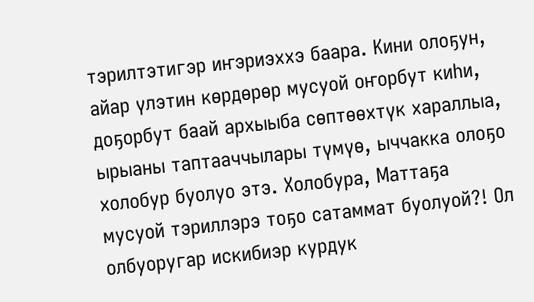тэрилтэтигэр иҥэриэххэ баара. Кини олоҕун, айар үлэтин көрдөрөр мусуой оҥорбут киһи, доҕорбут баай архыыба сөптөөхтүк хараллыа, ырыаны таптааччылары түмүө, ыччакка олоҕо холобур буолуо этэ. Холобура, Маттаҕа мусуой тэриллэрэ тоҕо сатаммат буолуой?! Ол олбуоругар искибиэр курдук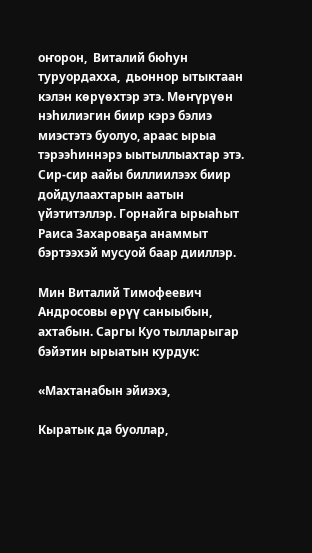оҥорон,  Виталий бюһун туруордахха,  дьоннор ытыктаан кэлэн көрүөхтэр этэ. Мөҥүрүөн нэһилиэгин биир кэрэ бэлиэ миэстэтэ буолуо, араас ырыа тэрээһиннэрэ ыытыллыахтар этэ. Сир-сир аайы биллиилээх биир дойдулаахтарын аатын үйэтитэллэр. Горнайга ырыаһыт Раиса Захароваҕа анаммыт бэртээхэй мусуой баар дииллэр.

Мин Виталий Тимофеевич Андросовы өрүү саныыбын, ахтабын. Саргы Куо тылларыгар бэйэтин ырыатын курдук:

«Махтанабын эйиэхэ,

Кыратык да буоллар,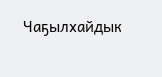Чаҕылхайдык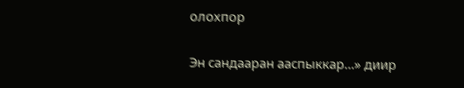олохпор

Эн сандааран ааспыккар…» диир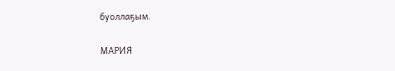буоллаҕым.

МАРИЯ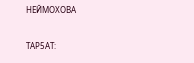НЕЙМОХОВА

ТАР5АТ: